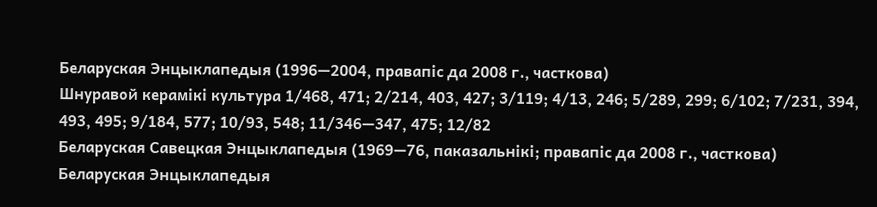Беларуская Энцыклапедыя (1996—2004, правапіс да 2008 г., часткова)
Шнуравой керамікі культура 1/468, 471; 2/214, 403, 427; 3/119; 4/13, 246; 5/289, 299; 6/102; 7/231, 394, 493, 495; 9/184, 577; 10/93, 548; 11/346—347, 475; 12/82
Беларуская Савецкая Энцыклапедыя (1969—76, паказальнікі; правапіс да 2008 г., часткова)
Беларуская Энцыклапедыя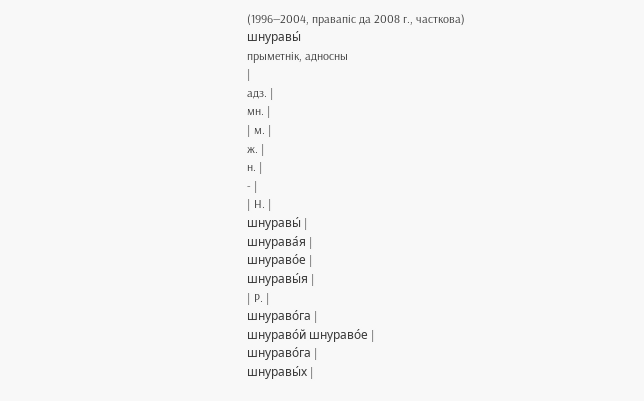(1996—2004, правапіс да 2008 г., часткова)
шнуравы́
прыметнік, адносны
|
адз. |
мн. |
| м. |
ж. |
н. |
- |
| Н. |
шнуравы́ |
шнурава́я |
шнураво́е |
шнуравы́я |
| Р. |
шнураво́га |
шнураво́й шнураво́е |
шнураво́га |
шнуравы́х |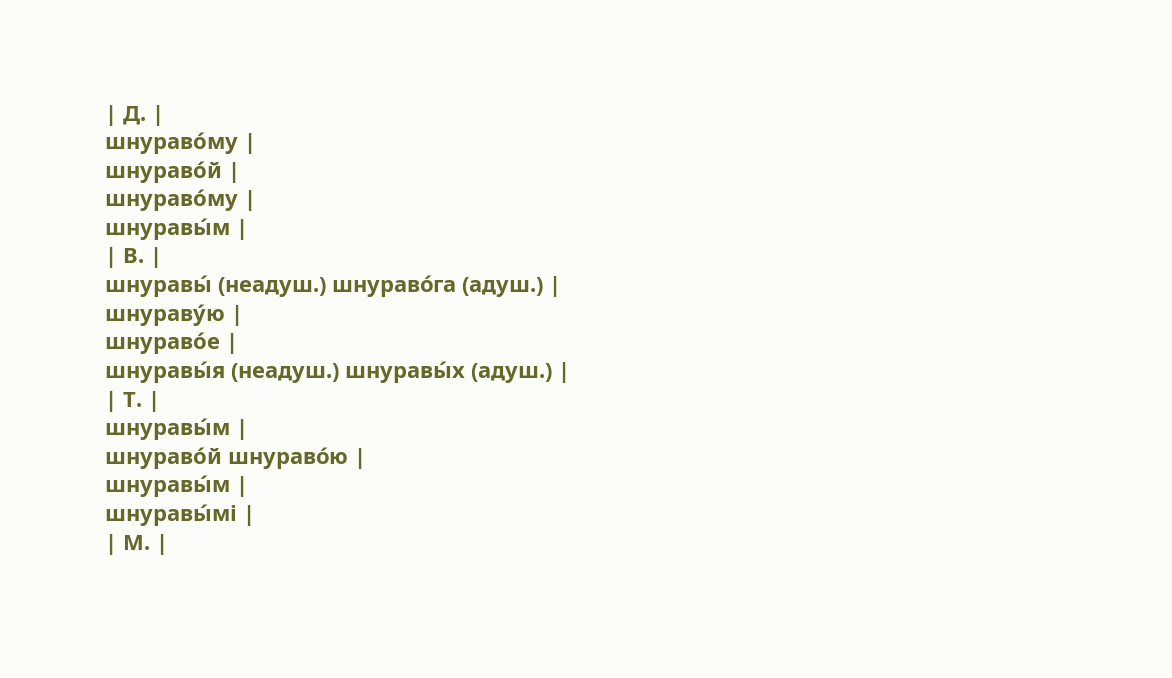| Д. |
шнураво́му |
шнураво́й |
шнураво́му |
шнуравы́м |
| В. |
шнуравы́ (неадуш.) шнураво́га (адуш.) |
шнураву́ю |
шнураво́е |
шнуравы́я (неадуш.) шнуравы́х (адуш.) |
| Т. |
шнуравы́м |
шнураво́й шнураво́ю |
шнуравы́м |
шнуравы́мі |
| М. |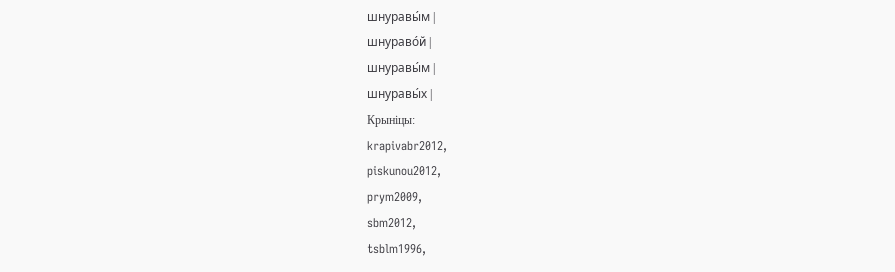шнуравы́м |
шнураво́й |
шнуравы́м |
шнуравы́х |
Крыніцы:
krapivabr2012,
piskunou2012,
prym2009,
sbm2012,
tsblm1996,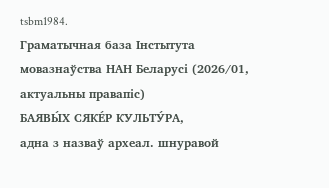tsbm1984.
Граматычная база Інстытута мовазнаўства НАН Беларусі (2026/01, актуальны правапіс)
БАЯВЫ́Х СЯКЕ́Р КУЛЬТУ́РА,
адна з назваў археал. шнуравой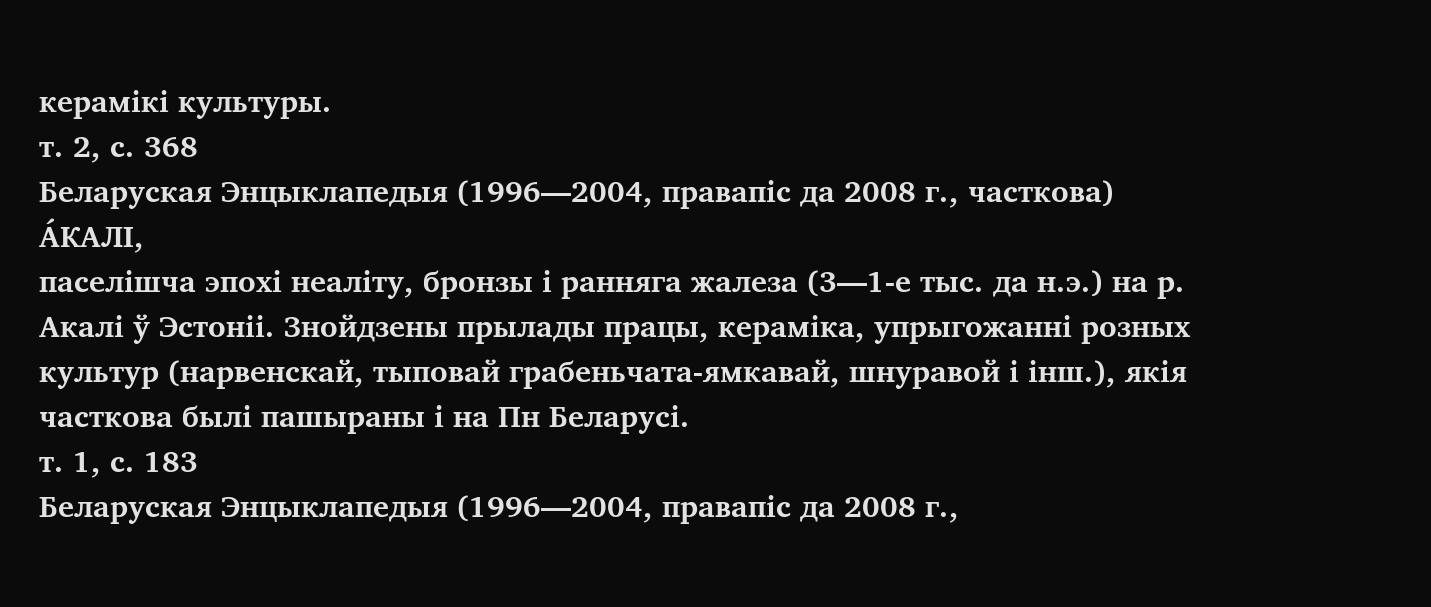керамікі культуры.
т. 2, с. 368
Беларуская Энцыклапедыя (1996—2004, правапіс да 2008 г., часткова)
А́КАЛІ,
паселішча эпохі неаліту, бронзы і ранняга жалеза (3—1-е тыс. да н.э.) на р. Акалі ў Эстоніі. Знойдзены прылады працы, кераміка, упрыгожанні розных культур (нарвенскай, тыповай грабеньчата-ямкавай, шнуравой і інш.), якія часткова былі пашыраны і на Пн Беларусі.
т. 1, с. 183
Беларуская Энцыклапедыя (1996—2004, правапіс да 2008 г.,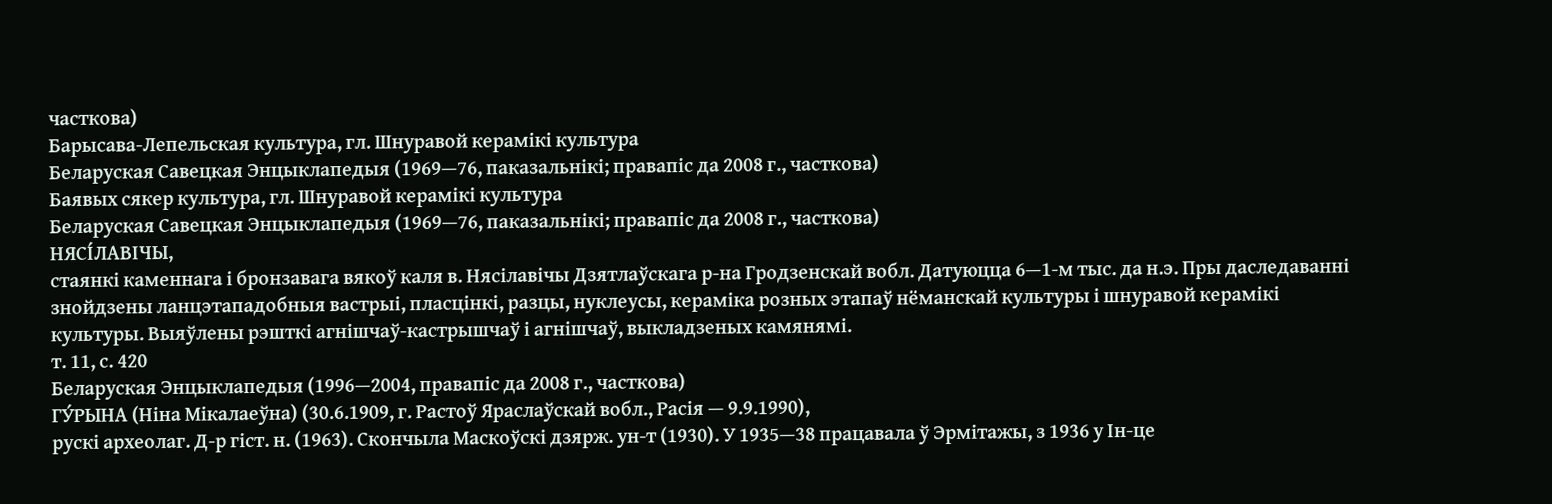часткова)
Барысава-Лепельская культура, гл. Шнуравой керамікі культура
Беларуская Савецкая Энцыклапедыя (1969—76, паказальнікі; правапіс да 2008 г., часткова)
Баявых сякер культура, гл. Шнуравой керамікі культура
Беларуская Савецкая Энцыклапедыя (1969—76, паказальнікі; правапіс да 2008 г., часткова)
НЯСІ́ЛАВІЧЫ,
стаянкі каменнага і бронзавага вякоў каля в. Нясілавічы Дзятлаўскага р-на Гродзенскай вобл. Датуюцца 6—1-м тыс. да н.э. Пры даследаванні знойдзены ланцэтападобныя вастрыі, пласцінкі, разцы, нуклеусы, кераміка розных этапаў нёманскай культуры і шнуравой керамікі культуры. Выяўлены рэшткі агнішчаў-кастрышчаў і агнішчаў, выкладзеных камянямі.
т. 11, с. 420
Беларуская Энцыклапедыя (1996—2004, правапіс да 2008 г., часткова)
ГУ́РЫНА (Ніна Мікалаеўна) (30.6.1909, г. Растоў Яраслаўскай вобл., Расія — 9.9.1990),
рускі археолаг. Д-р гіст. н. (1963). Скончыла Маскоўскі дзярж. ун-т (1930). У 1935—38 працавала ў Эрмітажы, з 1936 у Ін-це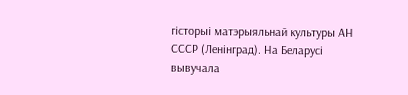гісторыі матэрыяльнай культуры АН СССР (Ленінград). На Беларусі вывучала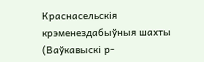Краснасельскія крэменездабыўныя шахты (Ваўкавыскі р-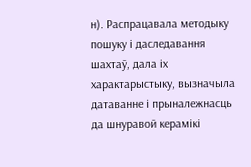н). Распрацавала методыку пошуку і даследавання шахтаў, дала іх характарыстыку, вызначыла датаванне і прыналежнасць да шнуравой керамікі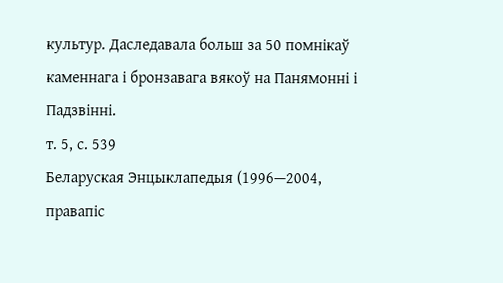культур. Даследавала больш за 50 помнікаў каменнага і бронзавага вякоў на Панямонні і Падзвінні.
т. 5, с. 539
Беларуская Энцыклапедыя (1996—2004, правапіс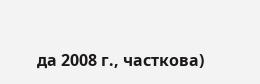да 2008 г., часткова)